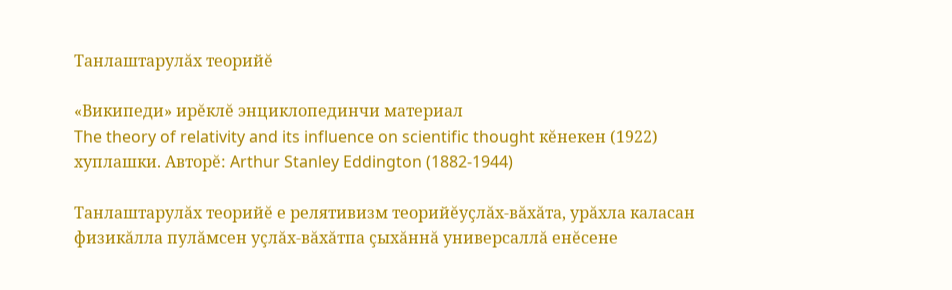Танлаштарулăх теорийĕ

«Википеди» ирĕклĕ энциклопединчи материал
The theory of relativity and its influence on scientific thought кĕнекен (1922) хуплашки. Авторĕ: Arthur Stanley Eddington (1882-1944)

Танлаштарулăх теорийĕ е релятивизм теорийĕуçлăх-вăхăта, урăхла каласан физикăлла пулăмсен уçлăх-вăхăтпа çыхăннă универсаллă енĕсене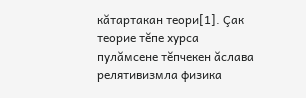кăтартакан теори[1]. Çак теорие тĕпе хурса пулăмсене тĕпчекен ăслава релятивизмла физика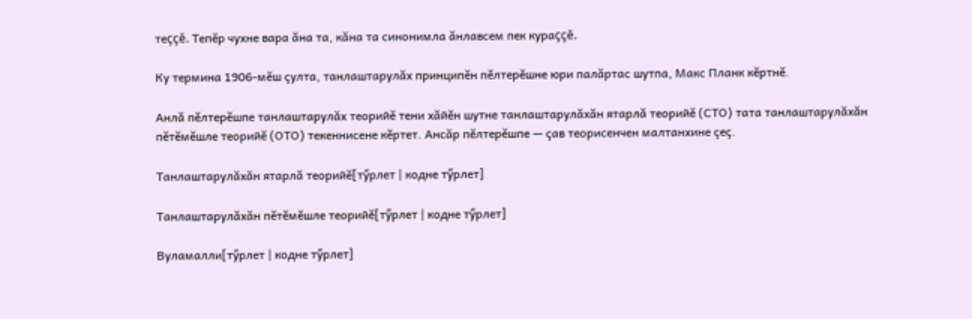теççĕ. Тепĕр чухне вара ăна та, кăна та синонимла ăнлавсем пек кураççĕ.

Ку термина 1906-мĕш çулта, танлаштарулăх принципĕн пĕлтерĕшне юри палăртас шутпа, Макс Планк кĕртнĕ.

Анлă пĕлтерĕшпе танлаштарулăх теорийĕ тени хăйĕн шутне танлаштарулăхăн ятарлă теорийĕ (СТО) тата танлаштарулăхăн пĕтĕмĕшле теорийĕ (ОТО) текеннисене кĕртет. Ансăр пĕлтерĕшпе — çав теорисенчен малтанхине çеç.

Танлаштарулăхăн ятарлă теорийĕ[тӳрлет | кодне тӳрлет]

Танлаштарулăхăн пĕтĕмĕшле теорийĕ[тӳрлет | кодне тӳрлет]

Вуламалли[тӳрлет | кодне тӳрлет]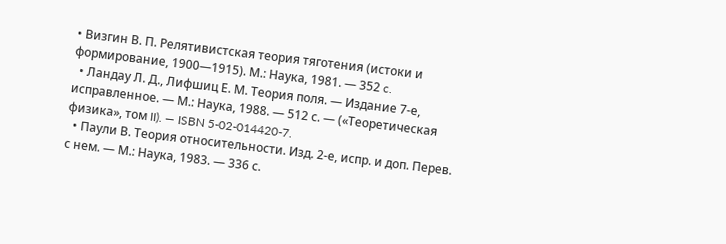• Визгин В. П. Релятивистская теория тяготения (истоки и формирование, 1900—1915). М.: Наука, 1981. — 352 c.
  • Ландау Л. Д., Лифшиц Е. М. Теория поля. — Издание 7-е, исправленное. — М.: Наука, 1988. — 512 с. — («Теоретическая физика», том II). — ISBN 5-02-014420-7.
  • Паули В. Теория относительности. Изд. 2-е, испр. и доп. Перев. с нем. — М.: Наука, 1983. — 336 с.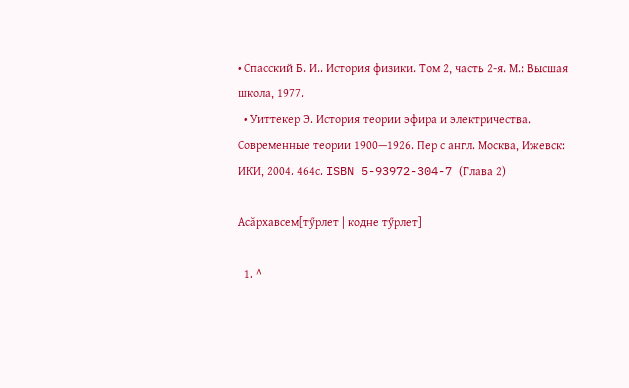• Спасский Б. И.. История физики. Том 2, часть 2-я. М.: Высшая школа, 1977.
  • Уиттекер Э. История теории эфира и электричества. Современные теории 1900—1926. Пер с англ. Москва, Ижевск: ИКИ, 2004. 464с. ISBN 5-93972-304-7 (Глава 2)

Асăрхавсем[тӳрлет | кодне тӳрлет]

  1. ^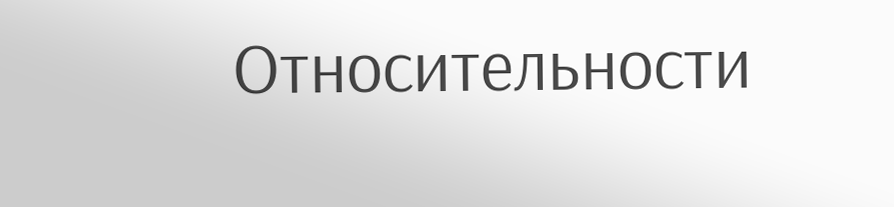Относительности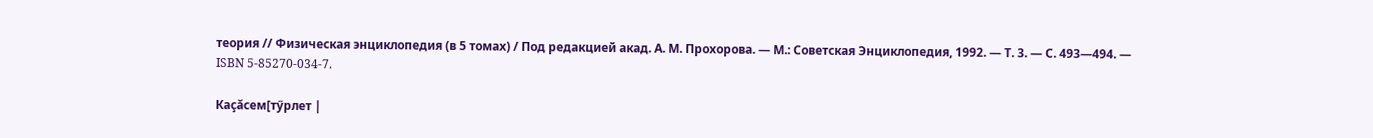теория // Физическая энциклопедия (в 5 томах) / Под редакцией акад. А. М. Прохорова. — М.: Советская Энциклопедия, 1992. — Т. 3. — С. 493—494. — ISBN 5-85270-034-7.

Каçăсем[тӳрлет |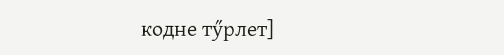кодне тӳрлет]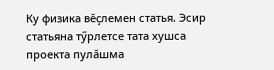Ку физика вĕçлемен статья. Эсир статьяна тӳрлетсе тата хушса проекта пулăшма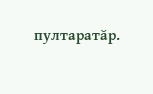пултаратăр.